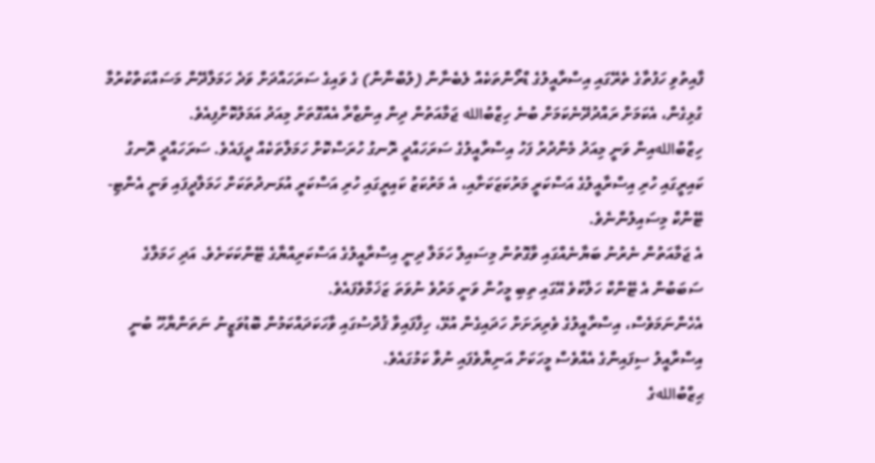ފާއިތުވި ހަފުތާގެ ތެރޭގައި އިސްރާއީލުގެ ޑްރޯންތަކެއް ލެބެނާން (ލުބްނާން) ގެ ވައިގެ ސަރަހައްދަށް ވަދެ ހަމަލާދޭން މަސައްކަތްކުރުމާ ގުޅިގެން، އެކަމަށް ރައްދުދޭނެކަމަށް ބުނެ ހިޒްބުالله ޖަމާއަތުން ދިން އިންޒާރާ އެއްގޮތަށް މިއަދު އަމަލުކޮށްފިއެވެ.
ހިޒްބުاللهއިން ވަނީ މިއަދު މެންދުރު ފަހު އިސްރާއީލުގެ ސަރަހައްދީ ރޮނގު ހުރަސްކޮށް ހަމަލާތަކެއް ދީފައެވެ. ސަރަހައްދީ ރޮނގު ކައިރީގައި ހުރި އިސްރާއީލުގެ އަސްކަރީ މަރުކަޒަކަށާއި، އެ މަރުކަޒު ކައިރީގައި ހުރި އަސްކަރީ އުޅަނދުތަކަށް ހަމަލާދީފައި ވަނީ އެންޓި-ޓޭންކް މިސައިލުންނެވެ.
އެ ޖަމާއަތުން ނެރުނު ބަޔާނެއްގައި ވާގޮތުން މިސައިލް ހަމަލާ ދިނީ އިސްރާއީލުގެ އަސްކަރިއްޔާގެ ޓޭންކަކަށެވެ. އަދި ހަމަލާގެ ސަބަބުން އެ ޓޭންކް ހަލާކުވެ އޭގައި ތިބި މީހުން ވަނީ މަރުވެ ނުވަތަ ޒަޚަމްވެފައެވެ.
އެހެންނަމަވެސް، އިސްރާއީލުގެ ވެރިރަށަށް ހަދައިގެން އުޅޭ، ހިފާފައިވާ ޤުދްސުގައި ވާހަކަދައްކަމުން ބޮޑުވަޒީނު ނަތަންޔާހޫ ބުނީ އިސްރާއީލު ސިފައިންގެ އެއްވެސް މީހަކަށް އަނިޔާވެފައި ނުވާ ކަމުގައެވެ.
ޙިޒްބުاللهގެ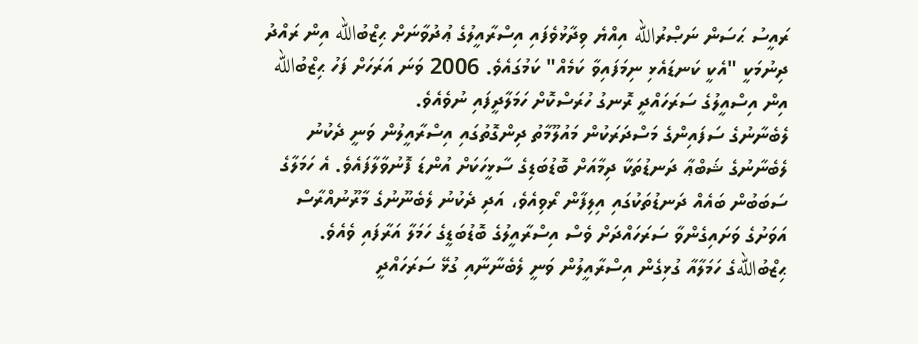ރައީސު ޙަސަން ނަޞްރުالله އިއްޔެ ވިދާޅުވެފައި އިސްރާއީލުގެ ޢުދުވާނަށް ޙިޒްބުالله އިން ރައްދު ދިނުމަކީ "އެކީ ކަނޑައެޅި ނިމަފައިވާ ކަމެއް" ކަމުގައެވެ. 2006 ވަނަ އަރަހަށް ފަހު ޙިޒްބުالله އިން އިސްއީލުގެ ސަރަހައްދީ ރޮނގު ހުރަސްކޮށް ހަމަލާދީފައި ނުވެއެވެ.
ލެބެނާނުގެ ސަފައިންގެ މަސްދަރަކުން މައުލޫމާތު ދިންގޮތުގައި އިސްރާއީލުން ވަނީ ދެކުނު ލެބެނާނުގެ ޝަބްޢާ ދަނޑުތަކާ ދިމާއަށް ބޮޑުބަޑިގެ ސާޅީހަކަށް އުންޑަ ފޮނުވާލާފައެވެ. އެ ހަމަލާގެ ސަބަބުން ބައެއް ދަނޑުތަކުގައި އިލިފާން ރޯވިއެވެ، އަދި ދެކުނު ލެބެނޫނުގެ މާރޫނުއްރާސް އަވަށުގެ ވަށައިގެންވާ ސަރަހައްދަށް ވެސް އިސްރާއީލުގެ ބޮޑުބަޑީގެ ހަމަލާ އަރާފައި ވެއެވެ.
ޙިޒްބުاللهގެ ހަމަލާއާ ގުޅިގެން އިސްރާއީލުން ވަނީ ލެބެނާނާއި ގުޅޭ ސަރަހައްދީ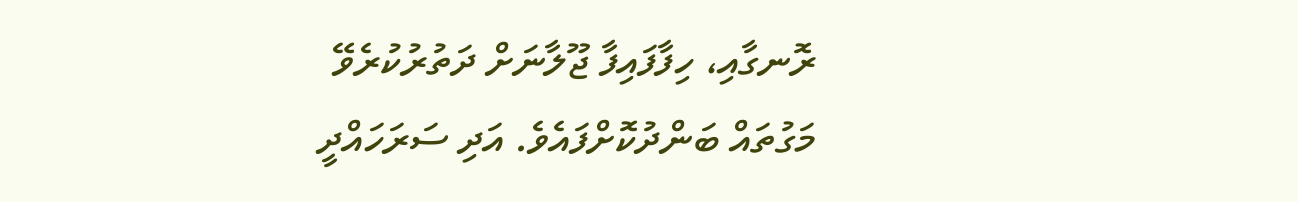ރޮނގާއި، ހިފާފައިފާ ޖޫލާނަށް ދަތުރުކުރެވޭ މަގުތައް ބަންދުކޮށްފައެވެ. އަދި ސަރަހައްދީ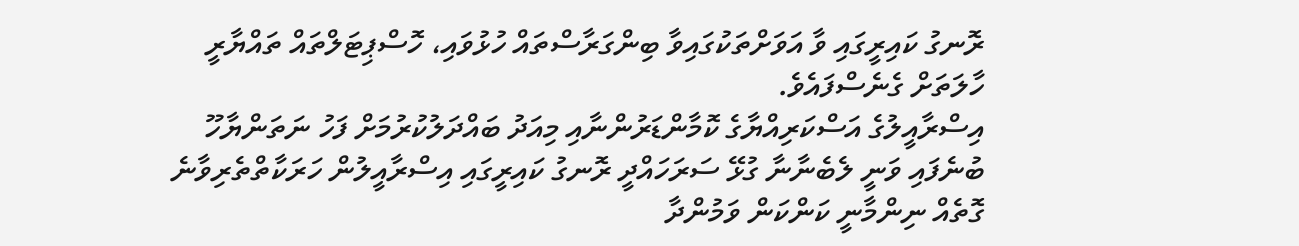ރޮނގު ކައިރީގައި ވާ އަވަށްތަކުގައިވާ ބިންގަރާސްތައް ހުޅުވައި، ހޮސްޕިޓަލްތައް ތައްޔާރީ ހާލަތަށް ގެނެސްފައެވެ.
އިސްރާއީލުގެ އަސްކަރިއްޔާގެ ކޮމާންޑަރުންނާއި މިއަދު ބައްދަލުކުރުމަށް ފަހު ނަތަންޔާހޫ ބުނެފައި ވަނީ ލެބެނާނާ ގުޅޭ ސަރަހައްދީ ރޮނގު ކައިރީގައި އިސްރާއީލުން ހަރަކާތްތެރިވާނެ ގޮތެއް ނިންމާނީ ކަންކަން ވަމުންދާ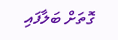ގޮތަށް ބަލާފައި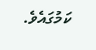ކަމުގައެވެ.